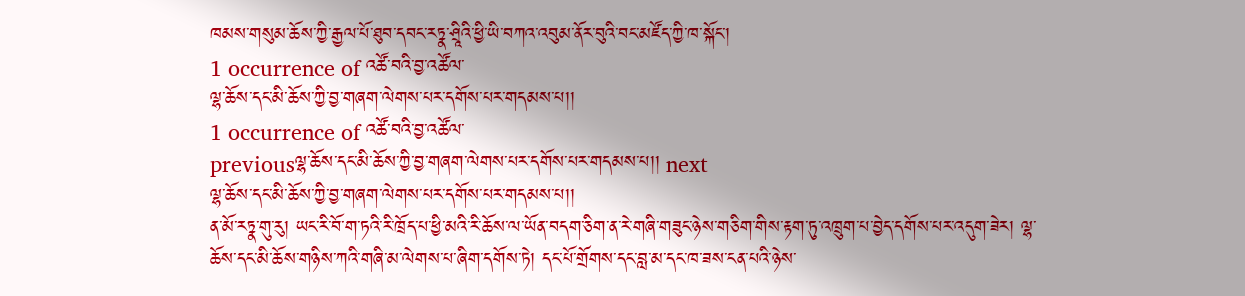ཁམས་གསུམ་ཆོས་ཀྱི་རྒྱལ་པོ་ཐུབ་དབང་རཏྣ་ཤྲཱིའི་ཕྱི་ཡི་བཀའ་འབུམ་ནོར་བུའི་བང་མཛོད་ཀྱི་ཁ་སྐོང་།
1 occurrence of འཚོ་བའི་བྱ་འཚོལ་
ལྷ་ཆོས་དང་མི་ཆོས་ཀྱི་བྱ་གཞག་ལེགས་པར་དགོས་པར་གདམས་པ།།
1 occurrence of འཚོ་བའི་བྱ་འཚོལ་
previousལྷ་ཆོས་དང་མི་ཆོས་ཀྱི་བྱ་གཞག་ལེགས་པར་དགོས་པར་གདམས་པ།། next
ལྷ་ཆོས་དང་མི་ཆོས་ཀྱི་བྱ་གཞག་ལེགས་པར་དགོས་པར་གདམས་པ།།
ན་མོ་རཏྣ་གུ་རུ། ཡང་རི་བོ་ག་ཏའི་རི་ཁྲོད་པ་ཕྱི་མའི་རི་ཆོས་ལ་ཡོན་བདག་ཅིག་ན་རེ་གཞི་གཟུང་ཉེས་གཅིག་གིས་རྟག་ཏུ་འཁྲུག་པ་བྱེད་དགོས་པར་འདུག་ཟེར། ལྷ་ཆོས་དང་མི་ཆོས་གཉིས་ཀའི་གཞི་མ་ལེགས་པ་ཞིག་དགོས་ཏེ། དང་པོ་གྲོགས་དང་བླ་མ་དང་ཁ་ཟས་ངན་པའི་ཉེས་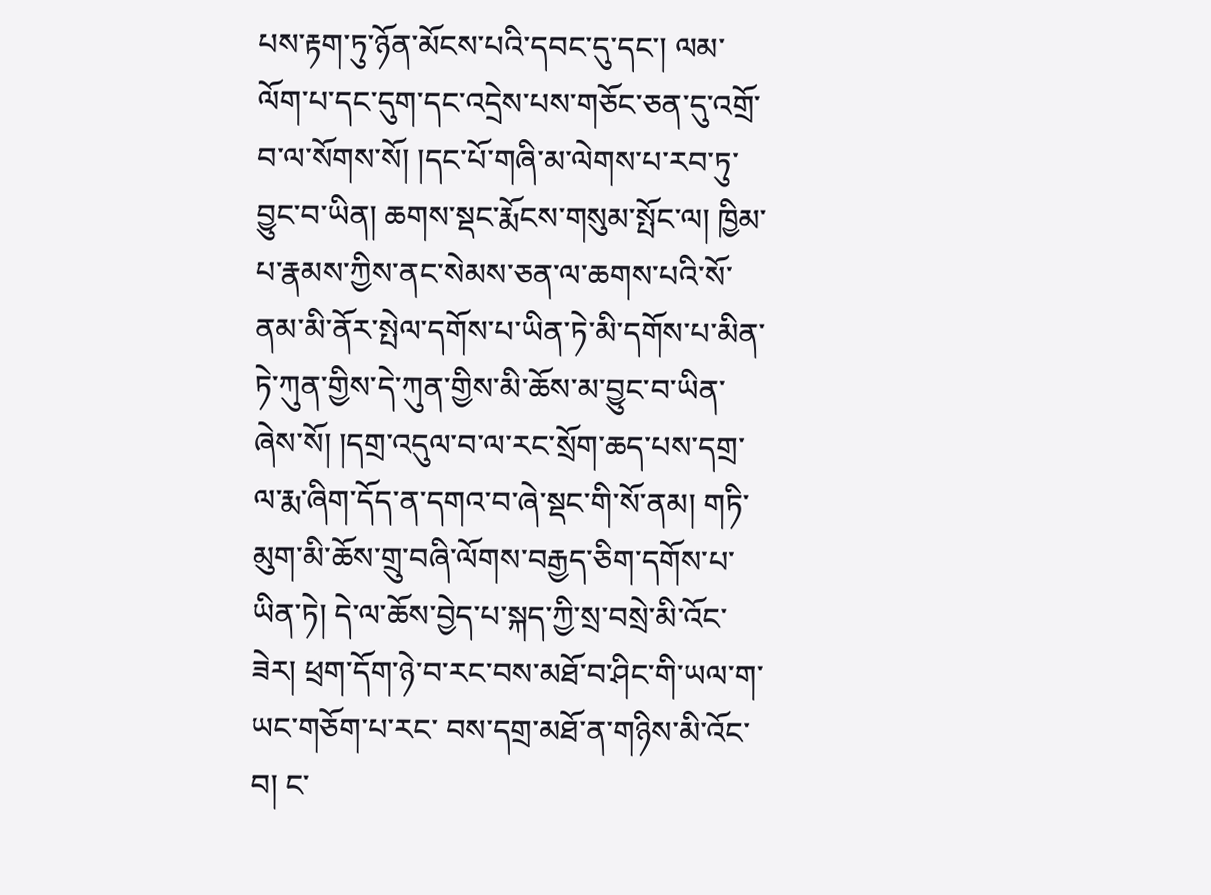པས་རྟག་ཏུ་ཉོན་མོངས་པའི་དབང་དུ་དང་། ལམ་ལོག་པ་དང་དུག་དང་འདྲེས་པས་གཅོང་ཅན་དུ་འགྲོ་བ་ལ་སོགས་སོ། །དང་པོ་གཞི་མ་ལེགས་པ་རབ་ཏུ་བྱུང་བ་ཡིན། ཆགས་སྡང་རྨོངས་གསུམ་སྤོང་ལ། ཁྱིམ་པ་རྣམས་ཀྱིས་ནང་སེམས་ཅན་ལ་ཆགས་པའི་སོ་ནམ་མི་ནོར་སྤེལ་དགོས་པ་ཡིན་ཏེ་མི་དགོས་པ་མིན་ཏེ་ཀུན་གྱིས་དེ་ཀུན་གྱིས་མི་ཆོས་མ་བྱུང་བ་ཡིན་ཞེས་སོ། །དགྲ་འདུལ་བ་ལ་རང་སྲོག་ཆད་པས་དགྲ་ལ་རྨ་ཞིག་དོད་ན་དགའ་བ་ཞེ་སྡང་གི་སོ་ནམ། གཏི་མུག་མི་ཆོས་གྲུ་བཞི་ལོགས་བརྒྱད་ཅིག་དགོས་པ་ཡིན་ཏེ། དེ་ལ་ཆོས་བྱེད་པ་སྐད་ཀྱི་སྲ་བསྲེ་མི་འོང་ཟེར། ཕྲག་དོག་ཉེ་བ་རང་བས་མཐོ་བ་ཤིང་གི་ཡལ་ག་ཡང་གཅོག་པ་རང་ བས་དགྲ་མཐོ་ན་གཉིས་མི་འོང་བ། ང་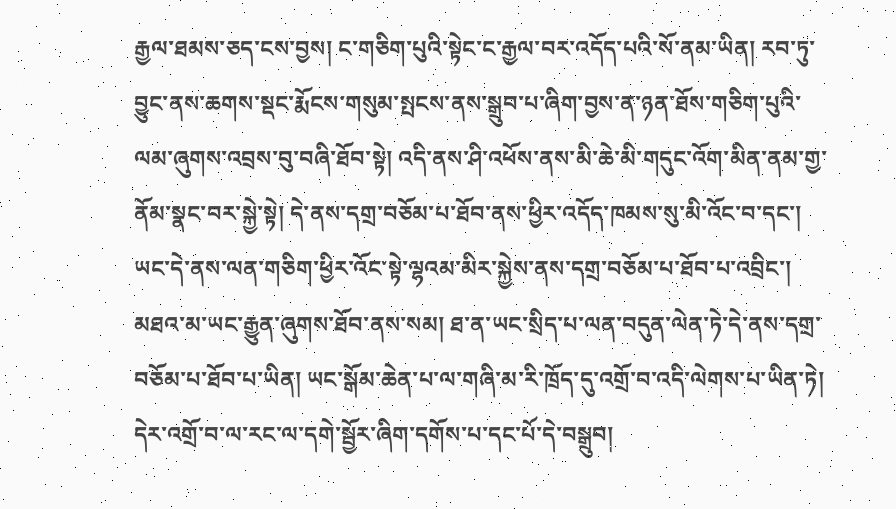རྒྱལ་ཐམས་ཅད་ངས་བྱས། ང་གཅིག་པུའི་སྟེང་ང་རྒྱལ་བར་འདོད་པའི་སོ་ནམ་ཡིན། རབ་ཏུ་བྱུང་ནས་ཆགས་སྡང་རྨོངས་གསུམ་སྤངས་ནས་སྒྲུབ་པ་ཞིག་བྱས་ན་ཉན་ཐོས་གཅིག་པུའི་ལམ་ཞུགས་འབྲས་བུ་བཞི་ཐོབ་སྟེ། འདི་ནས་ཤི་འཕོས་ནས་མི་ཆེ་མི་གདུང་འོག་མིན་ནམ་གྱ་ནོམ་སྣང་བར་སྐྱེ་སྟེ། དེ་ནས་དགྲ་བཅོམ་པ་ཐོབ་ནས་ཕྱིར་འདོད་ཁམས་སུ་མི་འོང་བ་དང་། ཡང་དེ་ནས་ལན་གཅིག་ཕྱིར་འོང་སྟེ་ལྷའམ་མིར་སྐྱེས་ནས་དགྲ་བཅོམ་པ་ཐོབ་པ་འབྲིང་། མཐའ་མ་ཡང་རྒྱུན་ཞུགས་ཐོབ་ནས་སམ། ཐ་ན་ཡང་སྲིད་པ་ལན་བདུན་ལེན་ཏེ་དེ་ནས་དགྲ་བཅོམ་པ་ཐོབ་པ་ཡིན། ཡང་སྒོམ་ཆེན་པ་ལ་གཞི་མ་རི་ཁྲོད་དུ་འགྲོ་བ་འདི་ལེགས་པ་ཡིན་ཏེ། དེར་འགྲོ་བ་ལ་རང་ལ་དགེ་སྦྱོར་ཞིག་དགོས་པ་དང་པོ་དེ་བསྒྲུབ།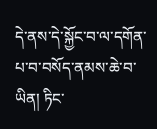དེ་ནས་དེ་སྐྱོང་བ་ལ་དགོན་པ་བ་བསོད་ནམས་ཆེ་བ་ཡིན། ཏིང་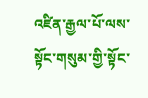འཛིན་རྒྱལ་པོ་ལས་སྟོང་གསུམ་གྱི་སྟོང་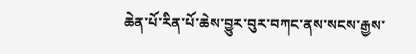ཆེན་པོ་རིན་པོ་ཆེས་བྱུར་བུར་བཀང་ནས་སངས་རྒྱས་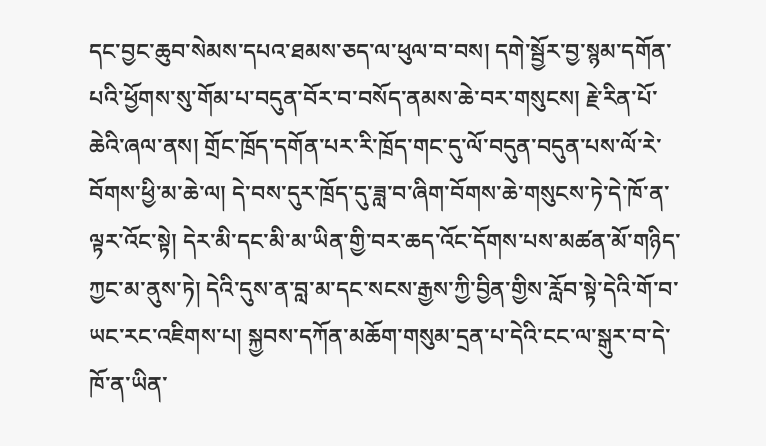དང་བྱང་ཆུབ་སེམས་དཔའ་ཐམས་ཅད་ལ་ཕུལ་བ་བས། དགེ་སྦྱོར་བྱ་སྙམ་དགོན་པའི་ཕྱོགས་སུ་གོམ་པ་བདུན་བོར་བ་བསོད་ནམས་ཆེ་བར་གསུངས། རྗེ་རིན་པོ་ཆེའི་ཞལ་ནས། གྲོང་ཁྲོད་དགོན་པར་རི་ཁྲོད་གང་དུ་ལོ་བདུན་བདུན་པས་ལོ་རེ་བོགས་ཕྱི་མ་ཆེ་ལ། དེ་བས་དུར་ཁྲོད་དུ་ཟླ་བ་ཞིག་བོགས་ཆེ་གསུངས་ཏེ་དེ་ཁོ་ན་ལྟར་འོང་སྟེ། དེར་མི་དང་མི་མ་ཡིན་གྱི་བར་ཆད་འོང་དོགས་པས་མཚན་མོ་གཉིད་ཀྱང་མ་ནུས་ཏེ། དེའི་དུས་ན་བླ་མ་དང་སངས་རྒྱས་ཀྱི་བྱིན་གྱིས་རློབ་སྟེ་དེའི་གོ་བ་ཡང་རང་འཇིགས་པ། སྐྱབས་དཀོན་མཆོག་གསུམ་དྲན་པ་དེའི་ངང་ལ་སྒུར་བ་དེ་ཁོ་ན་ཡིན་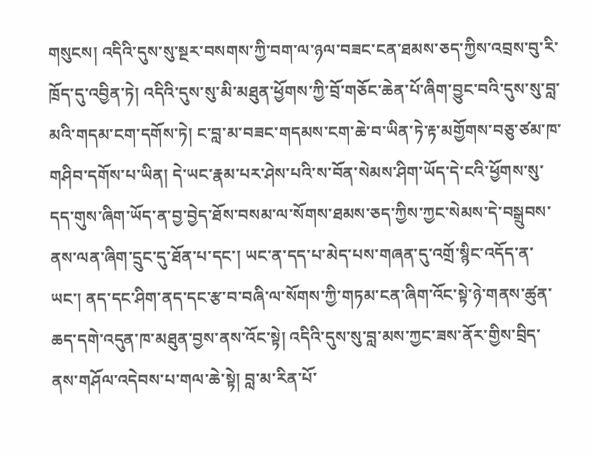གསུངས། འདིའི་དུས་སུ་སྔར་བསགས་ཀྱི་བག་ལ་ཉལ་བཟང་ངན་ཐམས་ཅད་ཀྱིས་འབྲས་བུ་རི་ཁྲོད་དུ་འབྱིན་ཏེ། འདིའི་དུས་སུ་མི་མཐུན་ཕྱོགས་ཀྱི་བྲོ་གཅོང་ཆེན་པོ་ཞིག་བྱུང་བའི་དུས་སུ་བླ་མའི་གདམ་ངག་དགོས་ཏེ། ང་བླ་མ་བཟང་གདམས་ངག་ཆེ་བ་ཡིན་ཏེ་རྟ་མགྱོགས་བཅུ་ཙམ་ཁ་གཤིབ་དགོས་པ་ཡིན། དེ་ཡང་རྣམ་པར་ཤེས་པའི་ས་བོན་སེམས་ཤིག་ཡོད་དེ་ངའི་ཕྱོགས་སུ་དད་གུས་ཞིག་ཡོད་ན་བྱ་བྱེད་ཐོས་བསམ་ལ་སོགས་ཐམས་ཅད་ཀྱིས་ཀྱང་སེམས་དེ་བསྒྲུབས་ནས་ལན་ཞིག་དྲུང་དུ་ཐོན་པ་དང་། ཡང་ན་དད་པ་མེད་པས་གཞན་དུ་འགྲོ་སྙིང་འདོད་ན་ཡང་། ནད་དང་ཤིག་ནད་དང་རྩ་བ་བཞི་ལ་སོགས་ཀྱི་གཏམ་ངན་ཞིག་འོང་སྟེ་ཉེ་གནས་ཚུན་ཆད་དགེ་འདུན་ཁ་མཐུན་བྱས་ནས་འོང་སྟེ། འདིའི་དུས་སུ་བླ་མས་ཀྱང་ཟས་ནོར་གྱིས་བྲིད་ནས་གཤོལ་འདེབས་པ་གལ་ཆེ་སྟེ། བླ་མ་རིན་པོ་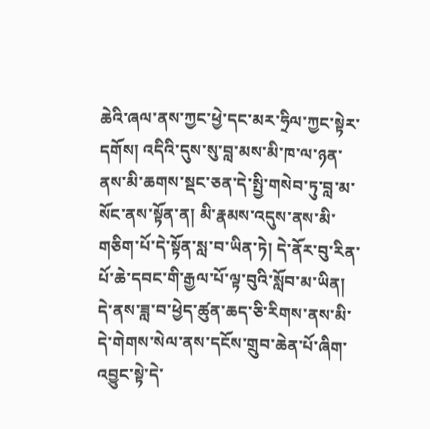ཆེའི་ཞལ་ནས་ཀྱང་ཕྱེ་དང་མར་ཧྲིལ་ཀྱང་སྟེར་དགོས། འདིའི་དུས་སུ་བླ་མས་མི་ཁ་ལ་ཉན་ནས་མི་ཆགས་སྡང་ཅན་དེ་སྤྱི་གསེབ་ཏུ་བླ་མ་སོང་ནས་སྟོན་ན། མི་རྣམས་འདུས་ནས་མི་གཅིག་པོ་དེ་སྟོན་སླ་བ་ཡིན་ཏེ། དེ་ནོར་བུ་རིན་པོ་ཆེ་དབང་གི་རྒྱལ་པོ་ལྟ་བུའི་སློབ་མ་ཡིན། དེ་ནས་ཟླ་བ་ཕྱེད་ཚུན་ཆད་ཅི་རིགས་ནས་མི་དེ་གེགས་སེལ་ནས་དངོས་གྲུབ་ཆེན་པོ་ཞིག་འབྱུང་སྟེ་དེ་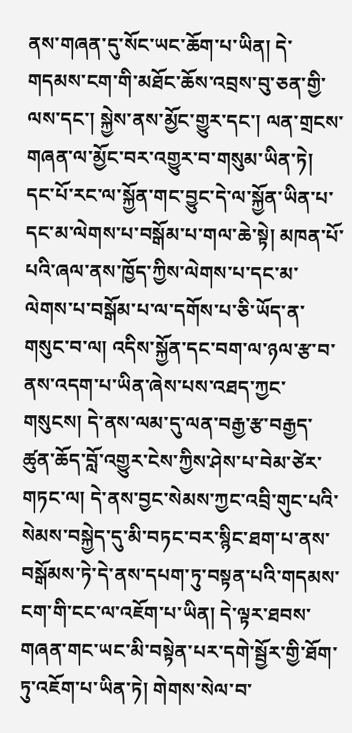ནས་གཞན་དུ་སོང་ཡང་ཆོག་པ་ཡིན། དེ་གདམས་ངག་གི་མཐོང་ཆོས་འབྲས་བུ་ཅན་གྱི་ལས་དང་། སྐྱེས་ནས་མྱོང་གྱུར་དང་། ལན་གྲངས་གཞན་ལ་མྱོང་བར་འགྱུར་བ་གསུམ་ཡིན་ཏེ། དང་པོ་རང་ལ་སྐྱོན་གང་བྱུང་དེ་ལ་སྐྱོན་ཡིན་པ་དང་མ་ལེགས་པ་བསྒོམ་པ་གལ་ཆེ་སྟེ། མཁན་པོ་པའི་ཞལ་ནས་ཁྱོད་ཀྱིས་ལེགས་པ་དང་མ་ལེགས་པ་བསྒོམ་པ་ལ་དགོས་པ་ཅི་ཡོད་ན་གསུང་བ་ལ། འདིས་སྐྱོན་དང་བག་ལ་ཉལ་རྩ་བ་ནས་འདག་པ་ཡིན་ཞེས་པས་འཐད་ཀྱང་གསུངས། དེ་ནས་ལམ་དུ་ལན་བརྒྱ་རྩ་བརྒྱད་ཚུན་ཆོད་བློ་འགྱུར་ངེས་ཀྱིས་ཤེས་པ་བེམ་ཙེར་གཏང་ལ། དེ་ནས་བྱང་སེམས་ཀྱང་འབྲི་གུང་པའི་སེམས་བསྐྱེད་དུ་མི་བཏང་བར་སྙིང་ཐག་པ་ནས་བསྒོམས་ཏེ་དེ་ནས་དཔག་ཏུ་བསྟན་པའི་གདམས་ངག་གི་ངང་ལ་འཇོག་པ་ཡིན། དེ་ལྟར་ཐབས་གཞན་གང་ཡང་མི་བསྟེན་པར་དགེ་སྦྱོར་གྱི་ཐོག་ཏུ་འཇོག་པ་ཡིན་ཏེ། གེགས་སེལ་བ་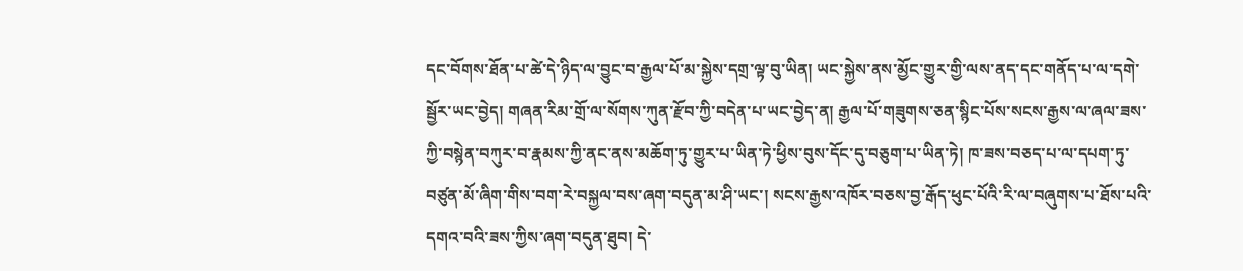དང་བོགས་ཐོན་པ་ཚེ་དེ་ཉིད་ལ་བྱུང་བ་རྒྱལ་པོ་མ་སྐྱེས་དགྲ་ལྟ་བུ་ཡིན། ཡང་སྐྱེས་ནས་མྱོང་གྱུར་གྱི་ལས་ནད་དང་གནོད་པ་ལ་དགེ་སྦྱོར་ཡང་བྱེད། གཞན་རིམ་གྲོ་ལ་སོགས་ཀུན་རྫོབ་ཀྱི་བདེན་པ་ཡང་བྱེད་ན། རྒྱལ་པོ་གཟུགས་ཅན་སྙིང་པོས་སངས་རྒྱས་ལ་ཞལ་ཟས་ཀྱི་བསྙེན་བཀུར་བ་རྣམས་ཀྱི་ནང་ནས་མཆོག་ཏུ་གྱུར་པ་ཡིན་ཏེ་ཕྱིས་བུས་དོང་དུ་བཅུག་པ་ཡིན་ཏེ། ཁ་ཟས་བཅད་པ་ལ་དཔག་ཏུ་བཙུན་མོ་ཞིག་གིས་བག་རེ་བསྐྱལ་བས་ཞག་བདུན་མ་ཤི་ཡང་། སངས་རྒྱས་འཁོར་བཅས་བྱ་རྒོད་ཕུང་པོའི་རི་ལ་བཞུགས་པ་ཐོས་པའི་དགའ་བའི་ཟས་ཀྱིས་ཞག་བདུན་ཐུབ། དེ་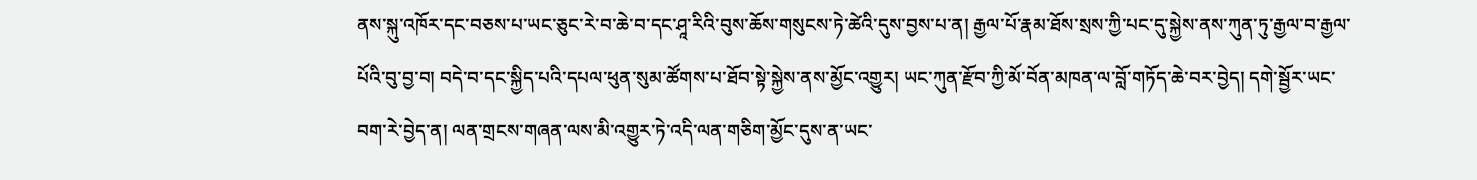ནས་སྐུ་འཁོར་དང་བཅས་པ་ཡང་ཅུང་རེ་བ་ཆེ་བ་དང་ཤཱ་རིའི་བུས་ཆོས་གསུངས་ཏེ་ཚེའི་དུས་བྱས་པ་ན། རྒྱལ་པོ་རྣམ་ཐོས་སྲས་ཀྱི་པང་དུ་སྐྱེས་ནས་ཀུན་ཏུ་རྒྱལ་བ་རྒྱལ་པོའི་བུ་བྱ་བ། བདེ་བ་དང་སྐྱིད་པའི་དཔལ་ཕུན་སུམ་ཚོགས་པ་ཐོབ་སྟེ་སྐྱེས་ནས་མྱོང་འགྱུར། ཡང་ཀུན་རྫོབ་ཀྱི་མོ་བོན་མཁན་ལ་བློ་གཏོད་ཆེ་བར་བྱེད། དགེ་སྦྱོར་ཡང་བག་རེ་བྱེད་ན། ལན་གྲངས་གཞན་ལས་མི་འགྱུར་ཏེ་འདི་ལན་གཅིག་མྱོང་དུས་ན་ཡང་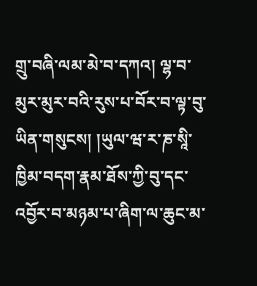གྲུ་བཞི་ལམ་མེ་བ་དཀའ། ལྷ་བ་མུར་མུར་བའི་རུས་པ་བོར་བ་ལྟ་བུ་ཡིན་གསུངས། །ཡུལ་ཝ་ར་ཎ་སཱི་ཁྱིམ་བདག་རྣམ་ཐོས་ཀྱི་བུ་དང་འབྱོར་བ་མཉམ་པ་ཞིག་ལ་ཆུང་མ་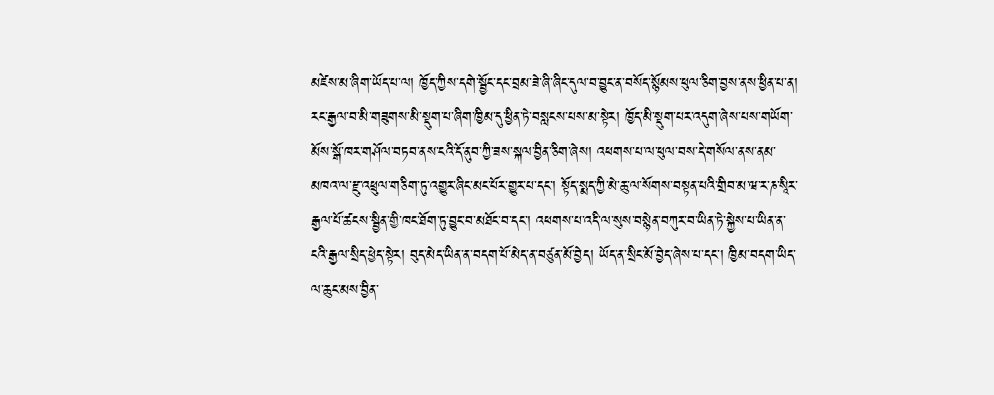མཛེས་མ་ཞིག་ཡོད་པ་ལ། ཁྱོད་ཀྱིས་དགེ་སྦྱོང་དང་བྲམ་ཟེ་ཞི་ཞིང་དུལ་བ་བྱུང་ན་བསོད་སྙོམས་ཕུལ་ཅིག་བྱས་ནས་ཕྱིན་པ་ན། རང་རྒྱལ་བ་མི་གཟུགས་མི་སྡུག་པ་ཞིག་ཁྱིམ་དུ་ཕྱིན་ཏེ་བསླངས་པས་མ་སྟེར། ཁྱོད་མི་སྡུག་པར་འདུག་ཞེས་པས་གཡོག་མོས་སྒོ་ཁར་གཤོལ་བཏབ་ནས་ངའི་དོ་ནུབ་ཀྱི་ཟས་སྐལ་བྱིན་ཅིག་ཞེས། འཕགས་པ་ལ་ཕུལ་བས་དེ་གསོལ་ནས་ནམ་མཁའ་ལ་རྫུ་འཕྲུལ་གཅིག་ཏུ་འགྱུར་ཞིང་མང་པོར་གྱུར་པ་དང་། སྟོད་སྨད་ཀྱི་མེ་ཆུ་ལ་སོགས་བསྟན་པའི་གྲིབ་མ་ཝ་ར་ཎ་སཱིར་རྒྱལ་པོ་ཚངས་སྦྱིན་གྱི་ཁང་ཐོག་ཏུ་བྱུང་བ་མཐོང་བ་དང་། འཕགས་པ་འདི་ལ་སུས་བསྙེན་བཀུར་བ་ཡིན་ཏེ་སྐྱེས་པ་ཡིན་ན་ངའི་རྒྱལ་སྲིད་ཕྱེད་སྟེར། བུད་མེད་ཡིན་ན་བདག་པོ་མེད་ན་བཙུན་མོ་བྱེད། ཡོད་ན་སྲིང་མོ་བྱེད་ཞེས་པ་དང་། ཁྱིམ་བདག་ཡིད་ལ་ཆུང་མས་བྱིན་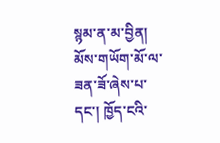སྙམ་ན་མ་བྱིན། མོས་གཡོག་མོ་ལ་ཟན་ཟོ་ཞེས་པ་དང་། ཁྱོད་ངའི་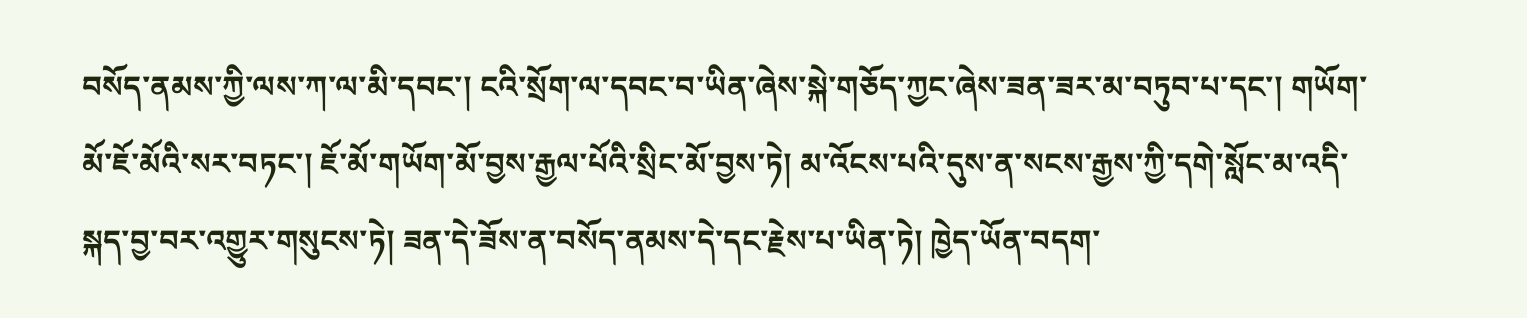བསོད་ནམས་ཀྱི་ལས་ཀ་ལ་མི་དབང་། ངའི་སྲོག་ལ་དབང་བ་ཡིན་ཞེས་སྐེ་གཅོད་ཀྱང་ཞེས་ཟན་ཟར་མ་བཏུབ་པ་དང་། གཡོག་མོ་ཇོ་མོའི་སར་བཏང་། ཇོ་མོ་གཡོག་མོ་བྱས་རྒྱལ་པོའི་སྲིང་མོ་བྱས་ཏེ། མ་འོངས་པའི་དུས་ན་སངས་རྒྱས་ཀྱི་དགེ་སློང་མ་འདི་སྐད་བྱ་བར་འགྱུར་གསུངས་ཏེ། ཟན་དེ་ཟོས་ན་བསོད་ནམས་དེ་དང་རྗེས་པ་ཡིན་ཏེ། ཁྱེད་ཡོན་བདག་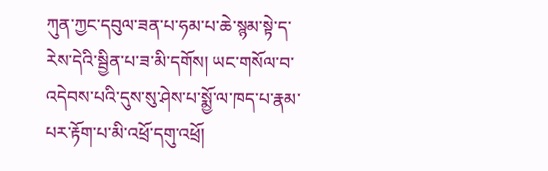ཀུན་ཀྱང་དབུལ་ཟན་པ་ཧམ་པ་ཆེ་སྙམ་སྟེ་ད་རེས་དེའི་སྦྱིན་པ་ཟ་མི་དགོས། ཡང་གསོལ་བ་འདེབས་པའི་དུས་སུ་ཤེས་པ་སྨྱོ་ལ་ཁད་པ་རྣམ་པར་རྟོག་པ་མི་འཕྲོ་དགུ་འཕྲོ།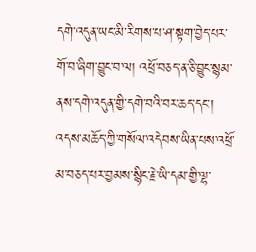དགེ་འདུན་ཡང་མི་རིགས་པ་ཤ་སྟག་བྱེད་པར་གོ་བ་ཞིག་བྱུང་བ་ལ། འཕྲོ་བཅད་ན་ཅི་བྱུང་སྙམ་ནས་དགེ་འདུན་གྱི་དགེ་བའི་བར་ཆད་དང་། འདས་མཆོད་ཀྱི་གསོལ་འདེབས་ཡིན་པས་འཕྲོ་མ་བཅད་པར་བྱམས་སྙིང་རྗེ་ཡི་དམ་གྱི་ལྷ་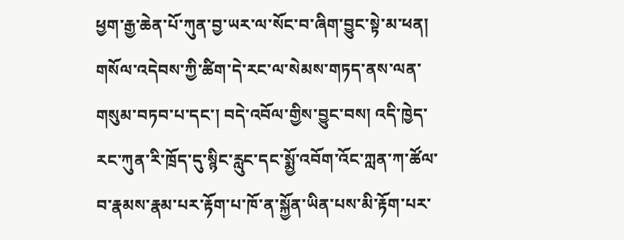ཕྱག་རྒྱ་ཆེན་པོ་ཀུན་བྱ་ཡར་ལ་སོང་བ་ཞིག་བྱུང་སྟེ་མ་ཕན། གསོལ་འདེབས་ཀྱི་ཚིག་དེ་རང་ལ་སེམས་གཏད་ནས་ལན་གསུམ་བཏབ་པ་དང་། བདེ་འབོལ་གྱིས་བྱུང་བས། འདི་ཁྱེད་རང་ཀུན་རི་ཁྲོད་དུ་སྙིང་རླུང་དང་སྨྱོ་འབོག་འོང་ཀླན་ཀ་ཚོལ་བ་རྣམས་རྣམ་པར་རྟོག་པ་ཁོ་ན་སྐྱོན་ཡིན་པས་མི་རྟོག་པར་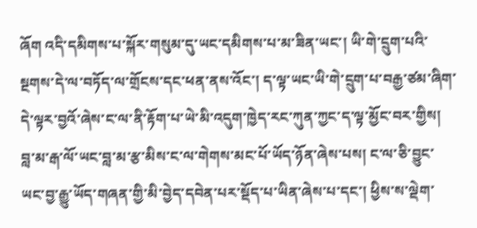ཞོག འདི་དམིགས་པ་སྐོར་གསུམ་དུ་ཡང་དམིགས་པ་མ་ཟིན་ཡང་། ཡི་གེ་དྲུག་པའི་སྔགས་དེ་ལ་བཏོད་ལ་གྲོངས་དང་ཕན་ནས་འོང་། ད་ལྟ་ཡང་ཡི་གེ་དྲུག་པ་བརྒྱ་ཙམ་ཞིག་དེ་ལྟར་བྱའོ་ཞེས་ང་ལ་ནི་རྟོག་པ་ཡེ་མི་འདུག་ཁྱེད་རང་ཀུན་ཀྱང་ད་ལྟ་མྱོང་བར་གྱིས། བླ་མ་རྒ་ལོ་ཡང་བླ་མ་རྩ་མིས་ང་ལ་གེགས་མང་པོ་ཡོད་ཉོན་ཞེས་པས། ང་ལ་ཅི་བྱུང་ཡང་བྱ་རྒྱུ་ཡོད་གཞན་གྱི་མི་བྱེད་དབེན་པར་སྡོད་པ་ཡིན་ཞེས་པ་དང་། ཕྱིས་ས་ལྡེག་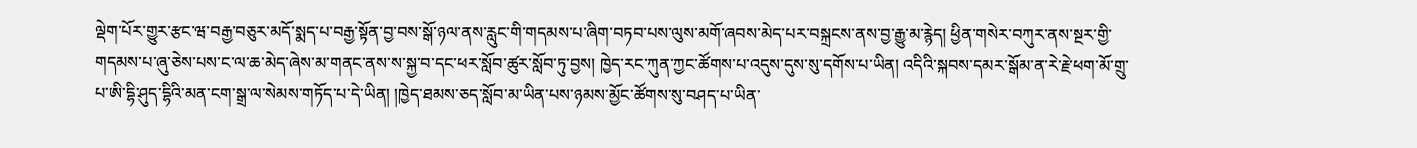ལྡེག་པོར་གྱུར་རྩང་ཝ་བརྒྱ་བཅུར་མདོ་སྨད་པ་བརྒྱ་སྟོན་བྱ་བས་སྒོ་ཉལ་ནས་རླུང་གི་གདམས་པ་ཞིག་བཏབ་པས་ལུས་མགོ་ཞབས་མེད་པར་བསྐྲངས་ནས་བྱ་རྒྱུ་མ་རྙེད། ཕྱིན་གསེར་བཀུར་ནས་སྔར་གྱི་གདམས་པ་ཞུ་ཅེས་པས་ང་ལ་ཆ་མེད་ཞེས་མ་གནང་ནས་ས་སྐྱ་བ་དང་ཕར་སློབ་ཚུར་སློབ་ཏུ་བྱས། ཁྱེད་རང་ཀུན་ཀྱང་ཚོགས་པ་འདུས་དུས་སུ་དགོས་པ་ཡིན། འདིའི་སྐབས་དམར་སྒོམ་ན་རེ་རྗེ་ཕག་མོ་གྲུ་པ་ཨི་དྷི་ཤུད་དྷིའི་མན་ངག་སྒྲ་ལ་སེམས་གཏོད་པ་དེ་ཡིན། །ཁྱེད་ཐམས་ཅད་སློབ་མ་ཡིན་པས་ཉམས་མྱོང་ཚོགས་སུ་བཤད་པ་ཡིན་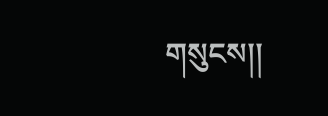གསུངས།།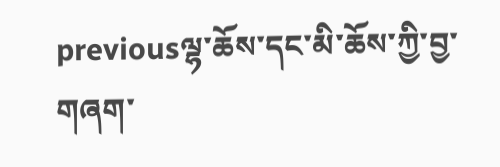previousལྷ་ཆོས་དང་མི་ཆོས་ཀྱི་བྱ་གཞག་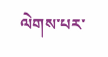ལེགས་པར་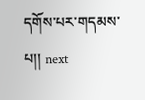དགོས་པར་གདམས་པ།། next